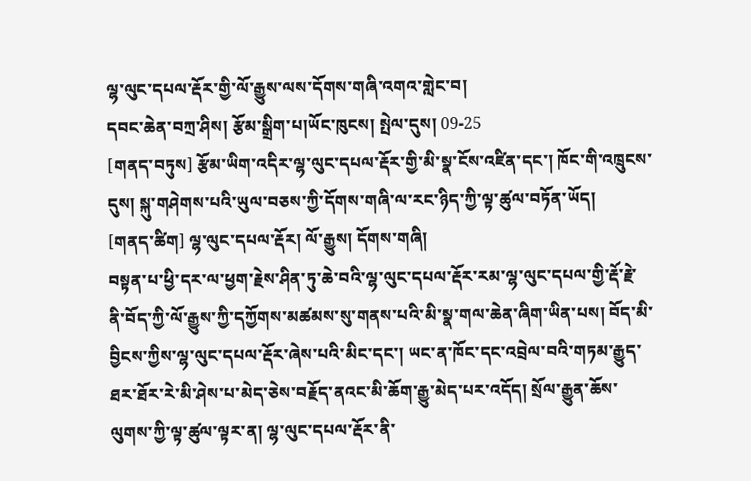ལྷ་ལུང་དཔལ་རྡོར་གྱི་ལོ་རྒྱུས་ལས་དོགས་གཞི་འགའ་གླེང་བ།
དབང་ཆེན་བཀྲ་ཤིས། རྩོམ་སྒྲིག་པ།ཡོང་ཁུངས། སྤེལ་དུས། 09-25
[གནད་བཏུས] རྩོམ་ཡིག་འདིར་ལྷ་ལུང་དཔལ་རྡོར་གྱི་མི་སྣ་ངོས་འཛིན་དང་། ཁོང་གི་འཁྲུངས་དུས། སྐུ་གཤེགས་པའི་ཡུལ་བཅས་ཀྱི་དོགས་གཞི་ལ་རང་ཉིད་ཀྱི་ལྟ་ཚུལ་བཏོན་ཡོད།
[གནད་ཚིག] ལྷ་ལུང་དཔལ་རྡོར། ལོ་རྒྱུས། དོགས་གཞི།
བསྟན་པ་ཕྱི་དར་ལ་ཕྱག་རྗེས་ཤིན་ཏུ་ཆེ་བའི་ལྷ་ལུང་དཔལ་རྡོར་རམ་ལྷ་ལུང་དཔལ་གྱི་རྡོ་རྗེ་ནི་བོད་ཀྱི་ལོ་རྒྱུས་ཀྱི་དཀྱོགས་མཚམས་སུ་གནས་པའི་མི་སྣ་གལ་ཆེན་ཞིག་ཡིན་པས། བོད་མི་བྱིངས་ཀྱིས་ལྷ་ལུང་དཔལ་རྡོར་ཞེས་པའི་མིང་དང་། ཡང་ན་ཁོང་དང་འབྲེལ་བའི་གཏམ་རྒྱུད་ཐར་ཐོར་རེ་མི་ཤེས་པ་མེད་ཅེས་བརྗོད་ནའང་མི་ཆོག་རྒྱུ་མེད་པར་འདོད། སྲོལ་རྒྱུན་ཆོས་ལུགས་ཀྱི་ལྟ་ཚུལ་ལྟར་ན། ལྷ་ལུང་དཔལ་རྡོར་ནི་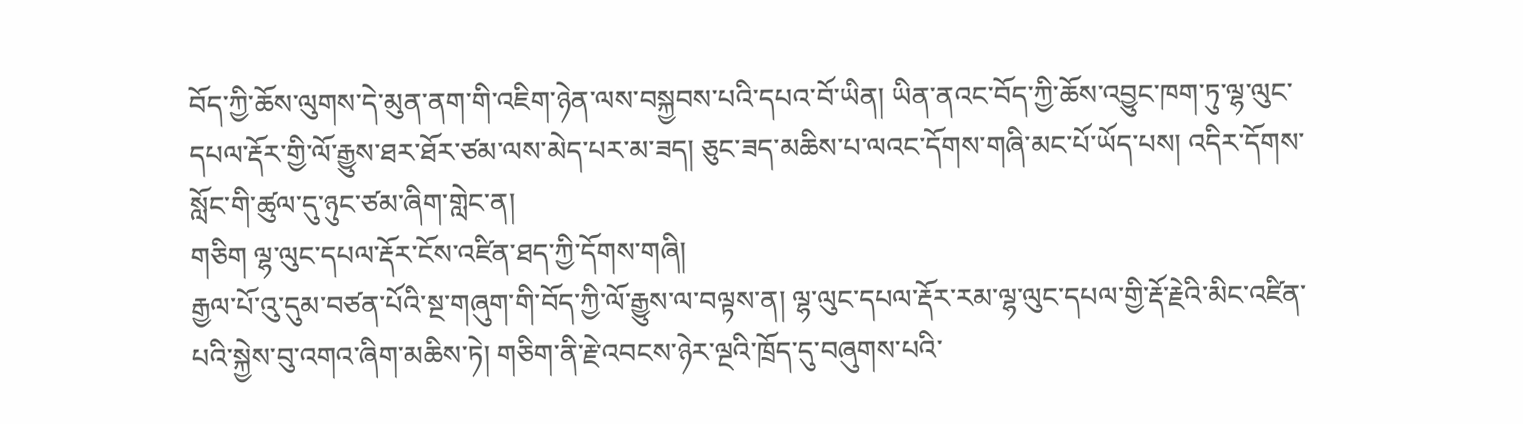བོད་ཀྱི་ཆོས་ལུགས་དེ་མུན་ནག་གི་འཇིག་ཉེན་ལས་བསྐྱབས་པའི་དཔའ་བོ་ཡིན། ཡིན་ནའང་བོད་ཀྱི་ཆོས་འབྱུང་ཁག་ཏུ་ལྷ་ལུང་དཔལ་རྡོར་གྱི་ལོ་རྒྱུས་ཐར་ཐོར་ཙམ་ལས་མེད་པར་མ་ཟད། ཅུང་ཟད་མཆིས་པ་ལའང་དོགས་གཞི་མང་པོ་ཡོད་པས། འདིར་དོགས་སློང་གི་ཚུལ་དུ་ཉུང་ཙམ་ཞིག་གླེང་ན།
གཅིག ལྷ་ལུང་དཔལ་རྡོར་ངོས་འཛིན་ཐད་ཀྱི་དོགས་གཞི།
རྒྱལ་པོ་འུ་དུམ་བཙན་པོའི་སྔ་གཞུག་གི་བོད་ཀྱི་ལོ་རྒྱུས་ལ་བལྟས་ན། ལྷ་ལུང་དཔལ་རྡོར་རམ་ལྷ་ལུང་དཔལ་གྱི་རྡོ་རྗེའི་མིང་འཛིན་པའི་སྐྱེས་བུ་འགའ་ཞིག་མཆིས་ཏེ། གཅིག་ནི་རྗེ་འབངས་ཉེར་ལྔའི་ཁྲོད་དུ་བཞུགས་པའི་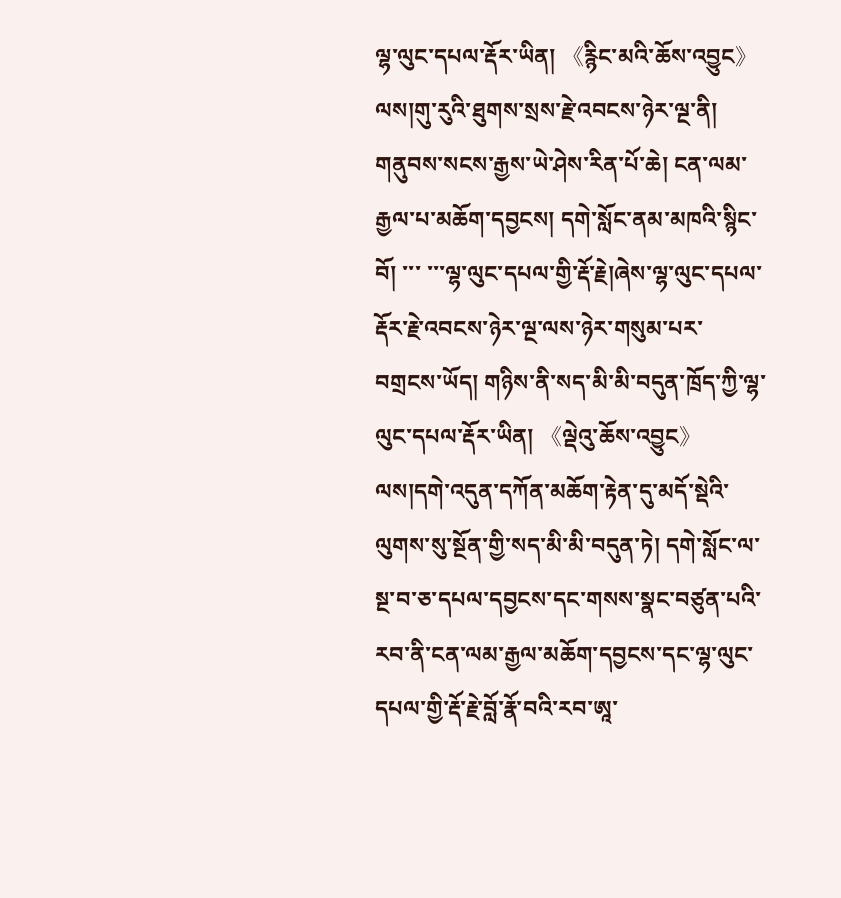ལྷ་ལུང་དཔལ་རྡོར་ཡིན། 《རྙིང་མའི་ཆོས་འབྱུང》ལས།གུ་རུའི་ཐུགས་སྲས་རྗེ་འབངས་ཉེར་ལྔ་ནི། གནུབས་སངས་རྒྱས་ཡེ་ཤེས་རིན་པོ་ཆེ། ངན་ལམ་རྒྱལ་པ་མཆོག་དབྱངས། དགེ་སློང་ནམ་མཁའི་སྙིང་བོ། ་་་ ་་་ལྷ་ལུང་དཔལ་གྱི་རྡོ་རྗེ།ཞེས་ལྷ་ལུང་དཔལ་རྡོར་རྗེ་འབངས་ཉེར་ལྔ་ལས་ཉེར་གསུམ་པར་བགྲངས་ཡོད། གཉིས་ནི་སད་མི་མི་བདུན་ཁྲོད་ཀྱི་ལྷ་ལུང་དཔལ་རྡོར་ཡིན། 《ལྡེའུ་ཆོས་འབྱུང》ལས།དགེ་འདུན་དཀོན་མཆོག་རྟེན་དུ་མདོ་སྡེའི་ལུགས་སུ་སྔོན་གྱི་སད་མི་མི་བདུན་ཏེ། དགེ་སློང་ལ་སྔ་བ་ཅ་དཔལ་དབྱངས་དང་གསས་སྣང་བཙུན་པའི་རབ་ནི་ངན་ལམ་རྒྱལ་མཆོག་དབྱངས་དང་ལྷ་ལུང་དཔལ་གྱི་རྡོ་རྗེ་བློ་རྣོ་བའི་རབ་ཨཱ་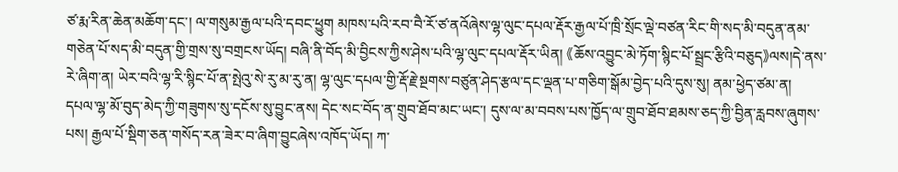ཙ་རྨ་རིན་ཆེན་མཆོག་དང་། ལ་གསུམ་རྒྱལ་པའི་དབང་ཕྱུག མཁས་པའི་རབ་བཻ་རོ་ཙ་ནའོཞེས་ལྷ་ལུང་དཔལ་རྡོར་རྒྱལ་པོ་ཁྲི་སྲོང་ལྡེ་བཙན་རིང་གི་སད་མི་བདུན་ནམ་གཅེན་པོ་སད་མི་བདུན་གྱི་གྲས་སུ་བགྲངས་ཡོད། བཞི་ནི་བོད་མི་བྱིངས་ཀྱིས་ཤེས་པའི་ལྷ་ལུང་དཔལ་རྡོར་ཡིན། 《ཆོས་འབྱུང་མེ་ཏོག་སྙིང་པོ་སྦྲང་རྩིའི་བཅུད》ལས།དེ་ནས་རེ་ཞིག་ན། ཡེར་བའི་ལྷ་རི་སྙིང་པོ་ན་སྤེའུ་སེ་རུ་མ་རུ་ན། ལྷ་ལུང་དཔལ་གྱི་རྡོ་རྗེ་སྔགས་བཙུན་ཤེད་རྩལ་དང་ལྡན་པ་གཅིག་སྒོམ་བྱེད་པའི་དུས་སུ། ནམ་ཕྱེད་ཙམ་ན། དཔལ་ལྷ་མོ་བུད་མེད་ཀྱི་གཟུགས་སུ་དངོས་སུ་བྱུང་ནས། དེང་སང་བོད་ན་གྲུབ་ཐོབ་མང་ཡང་། དུས་ལ་མ་བབས་པས་ཁྱོད་ལ་གྲུབ་ཐོབ་ཐམས་ཅད་ཀྱི་བྱིན་རླབས་ཞུགས་པས། རྒྱལ་པོ་སྡིག་ཅན་གསོད་རན་ཟེར་བ་ཞིག་བྱུངཞེས་འཁོད་ཡོད། ཀ་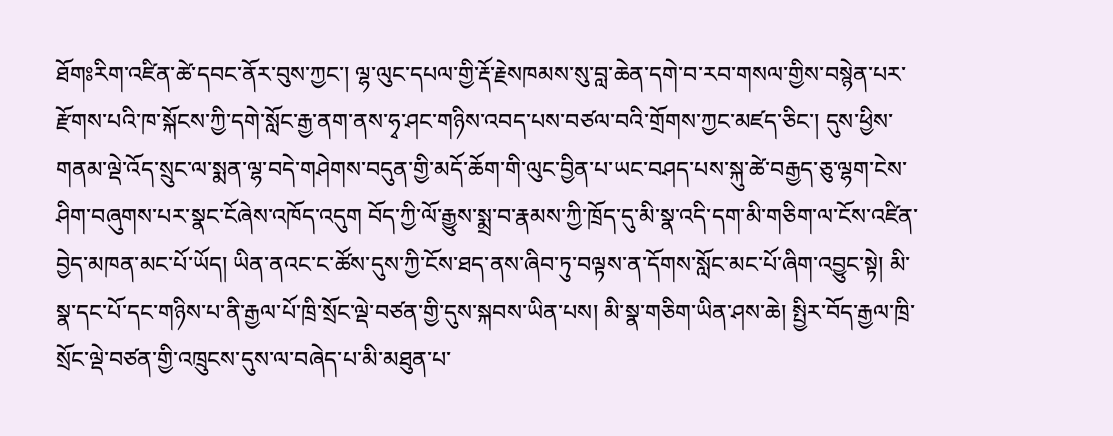ཐོགཿརིག་འཛིན་ཚེ་དབང་ནོར་བུས་ཀྱང་། ལྷ་ལུང་དཔལ་གྱི་རྡོ་རྗེསཁམས་སུ་བླ་ཆེན་དགེ་བ་རབ་གསལ་གྱིས་བསྙེན་པར་རྫོགས་པའི་ཁ་སྐོངས་ཀྱི་དགེ་སློང་རྒྱ་ནག་ནས་ཧྭ་ཤང་གཉིས་འབད་པས་བཙལ་བའི་གྲོགས་ཀྱང་མཛད་ཅིང་། དུས་ཕྱིས་གནམ་ལྡེ་འོད་སྲུང་ལ་སྨན་ལྷ་བདེ་གཤེགས་བདུན་གྱི་མདོ་ཆོག་གི་ལུང་བྱིན་པ་ཡང་བཤད་པས་སྐུ་ཚེ་བརྒྱད་ཅུ་ལྷག་ངེས་ཤིག་བཞུགས་པར་སྣང་ངོཞེས་འཁོད་འདུག བོད་ཀྱི་ལོ་རྒྱུས་སྨྲ་བ་རྣམས་ཀྱི་ཁྲོད་དུ་མི་སྣ་འདི་དག་མི་གཅིག་ལ་ངོས་འཛིན་བྱེད་མཁན་མང་པོ་ཡོད། ཡིན་ནའང་ང་ཚོས་དུས་ཀྱི་ངོས་ཐད་ནས་ཞིབ་ཏུ་བལྟས་ན་དོགས་སློང་མང་པོ་ཞིག་འབྱུང་སྟེ། མི་སྣ་དང་པོ་དང་གཉིས་པ་ནི་རྒྱལ་པོ་ཁྲི་སྲོང་ལྡེ་བཙན་གྱི་དུས་སྐབས་ཡིན་པས། མི་སྣ་གཅིག་ཡིན་ཤས་ཆེ། སྤྱིར་བོད་རྒྱལ་ཁྲི་སྲོང་ལྡེ་བཙན་གྱི་འཁྲུངས་དུས་ལ་བཞེད་པ་མི་མཐུན་པ་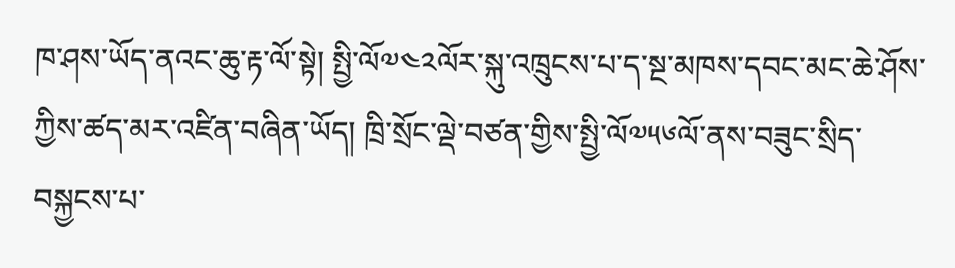ཁ་ཤས་ཡོད་ནའང་ཆུ་རྟ་ལོ་སྟེ། སྤྱི་ལོ༧༤༢ལོར་སྐུ་འཁྲུངས་པ་ད་སྔ་མཁས་དབང་མང་ཆེ་ཤོས་ཀྱིས་ཚད་མར་འཛིན་བཞིན་ཡོད། ཁྲི་སྲོང་ལྡེ་བཙན་གྱིས་སྤྱི་ལོ༧༥༦ལོ་ནས་བཟུང་སྲིད་བསྐྱངས་པ་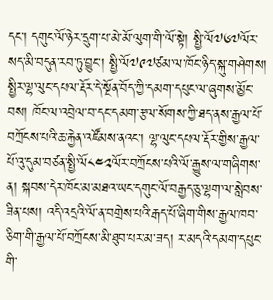དང་། དགུང་ལོ་ཉེར་དྲུག་པ་མེ་མོ་ལུག་གི་ལོ་སྟེ། སྤྱི་ལོ༧༦༧ལོར་སད་མི་བདུན་རབ་ཏུ་བྱུང་། སྤྱི་ལོ༧༩༧ཙམ་ལ་ཁོང་ཉིད་སྐུ་གཤེགས། སྤྱིར་ལྷ་ལུང་དཔལ་རྡོར་དེ་སྔོན་བོད་ཀྱི་དམག་དཔུང་ལ་ཞུགས་མྱོང་བས། ཁོང་ལ་འབྲེལ་བ་དང་དམག་རྩལ་སོགས་ཀྱི་ཐད་ནས་རྒྱལ་པོ་བཀྲོངས་པའི་ཆ་རྐྱེན་འཛོམས་ནའང་། ལྷ་ལུང་དཔལ་རྡོར་གྱིས་རྒྱལ་པོ་འུ་དུམ་བཙན་སྤྱི་ལོ༨༤༢ལོར་བཀྲོངས་པའི་ལོ་རྒྱུས་ལ་གཞིགས་ན། སྐབས་དེར་ཁོང་མ་མཐའ་ཡང་དགུང་ལོ་བརྒྱད་ཅུ་ལྷག་ལ་སླེབས་ཟིན་པས། འདི་འདྲའི་ལོ་ན་བགྲེས་པའི་རྒད་པོ་ཞིག་གིས་རྒྱལ་ཁབ་ཅིག་གི་རྒྱལ་པོ་བཀྲོངས་མི་ཐུབ་པར་མ་ཟད། ར་མདའི་དམག་དཔུང་གི་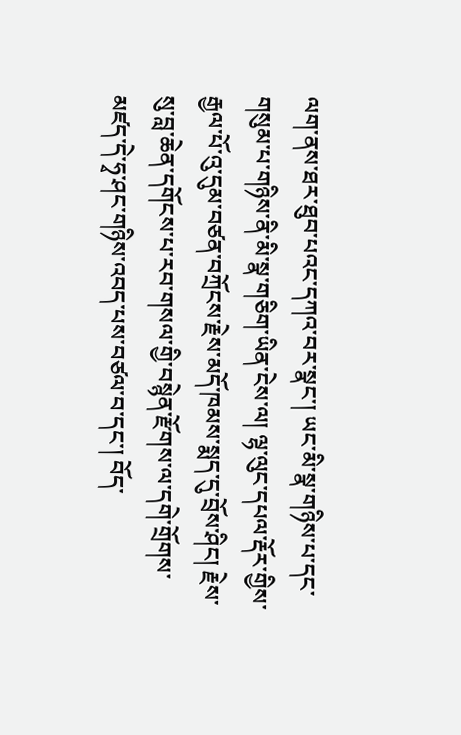ལག་ནས་ཐར་ཐུབ་པའང་དཀའ་བར་སྣང་། ཡང་མི་སྣ་གཉིས་པ་དང་གསུམ་པ་གཉིས་ནི་མི་སྣ་གཅིག་ཡིན་ངེས་ལ། ལྷ་ལུང་དཔལ་རྡོར་གྱིས་རྒྱལ་པོ་འུ་དུམ་བཙན་བཀྲོངས་རྗེས་མདོ་ཁམས་སྨད་དུ་བྲོས་ཤིང། རྗེས་སུ་བླ་ཆེན་དགོངས་པ་རབ་གསལ་གྱི་བསྙེན་རྫོགས་ལ་དགེ་གྲོགས་མཛད་དེ་ཧྭ་ཤང་གཉིས་འབད་པས་བཙལ་བ་དང་། བོད་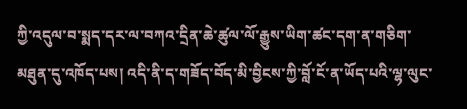ཀྱི་འདུལ་བ་སྨད་དར་ལ་བཀའ་དྲིན་ཆེ་ཚུལ་ལོ་རྒྱུས་ཡིག་ཚང་དག་ན་གཅིག་མཐུན་དུ་འཁོད་པས། འདི་ནི་ད་གཟོད་བོད་མི་བྱིངས་ཀྱི་བློ་ངོ་ན་ཡོད་པའི་ལྷ་ལུང་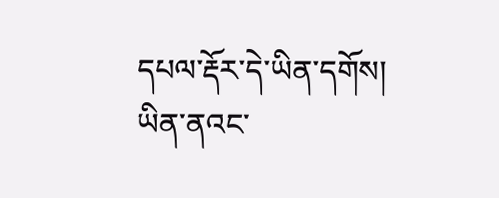དཔལ་རྡོར་དེ་ཡིན་དགོས། ཡིན་ནའང་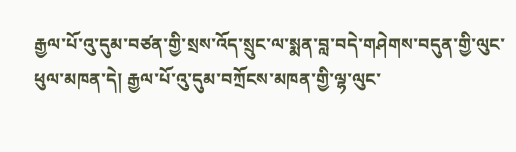རྒྱལ་པོ་འུ་དུམ་བཙན་གྱི་སྲས་འོད་སྲུང་ལ་སྨན་བླ་བདེ་གཤེགས་བདུན་གྱི་ལུང་ཕུལ་མཁན་དེ། རྒྱལ་པོ་འུ་དུམ་བཀྲོངས་མཁན་གྱི་ལྷ་ལུང་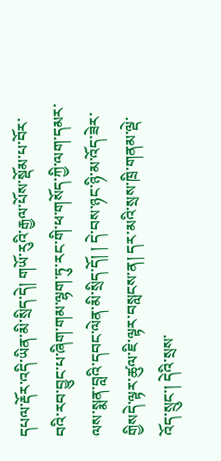དཔལ་རྡོར་འདི་ཡིན་མི་སྲིད་དེ། གཡོ་རུའི་རྒྱལ་པོས་སྡོམ་པ་བོར་བའི་རབ་བྱུང་པ་ཞིག་གམ་ལྷག་ཏུ་རང་གི་ཕ་གསོད་ཀྱི་ལག་དམར་ལས་སྨན་བླའི་དབང་ལེན་མི་སྲིད་དོ། ། དེ་བས་ཉང་ཉི་མ་འོད་ཟེར་གྱིསདེ་ལྟར་ཚུལ་ཇི་ལྟར་བསླངས་ན། དར་མའི་སྲས་ཁྲི་གནམ་ལྡེ་འོད་སྲུང་། དེའི་སྲས་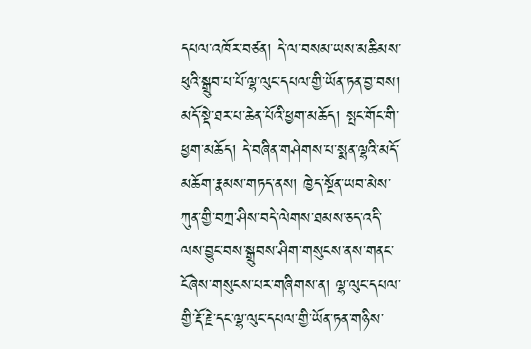དཔལ་འཁོར་བཙན། དེ་ལ་བསམ་ཡས་མཆིམས་ཕུའི་སྒྲུབ་པ་པོ་ལྷ་ལུང་དཔལ་གྱི་ཡོན་ཏན་བྱ་བས། མདོ་སྡེ་ཐར་པ་ཆེན་པོའི་ཕྱག་མཆོད། སྤང་གོང་གི་ཕྱག་མཆོད། དེ་བཞིན་གཤེགས་པ་སྨན་ལྷའི་མདོ་མཆོག་རྣམས་གཏད་ནས། ཁྱེད་སྔོན་ཡབ་མེས་ཀུན་གྱི་བཀྲ་ཤིས་བདེ་ལེགས་ཐམས་ཅད་འདི་ལས་བྱུང་བས་སྒྲུབས་ཤིག་གསུངས་ནས་གནང་ངོཞེས་གསུངས་པར་གཞིགས་ན། ལྷ་ལུང་དཔལ་གྱི་རྡོ་རྗེ་དང་ལྷ་ལུང་དཔལ་གྱི་ཡོན་ཏན་གཉིས་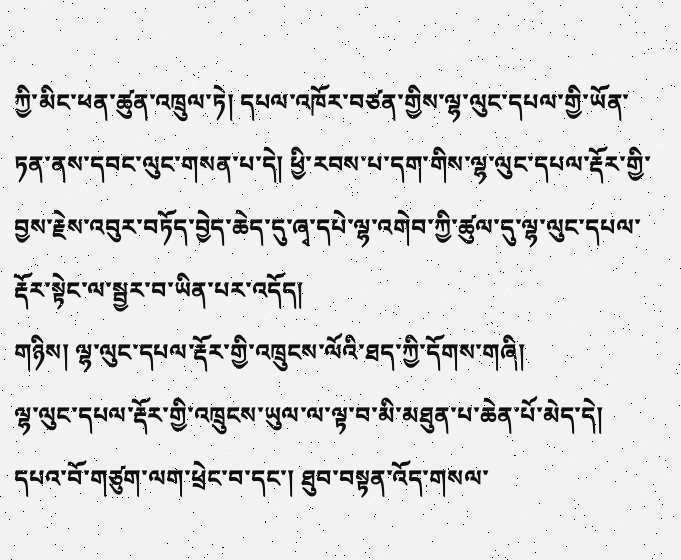ཀྱི་མིང་ཕན་ཚུན་འཁྲུལ་ཏེ། དཔལ་འཁོར་བཙན་གྱིས་ལྷ་ལུང་དཔལ་གྱི་ཡོན་ཏན་ནས་དབང་ལུང་གསན་པ་དེ། ཕྱི་རབས་པ་དག་གིས་ལྷ་ལུང་དཔལ་རྡོར་གྱི་བྱས་རྗེས་འབུར་བཏོད་བྱེད་ཆེད་དུ་ཞྭ་དཔེ་ལྷ་འགེབ་ཀྱི་ཚུལ་དུ་ལྷ་ལུང་དཔལ་རྡོར་སྟེང་ལ་སྦྱར་བ་ཡིན་པར་འདོད།
གཉིས། ལྷ་ལུང་དཔལ་རྡོར་གྱི་འཁྲུངས་ལོའི་ཐད་ཀྱི་དོགས་གཞི།
ལྷ་ལུང་དཔལ་རྡོར་གྱི་འཁྲུངས་ཡུལ་ལ་ལྟ་བ་མི་མཐུན་པ་ཆེན་པོ་མེད་དེ། དཔའ་བོ་གཙུག་ལག་ཕྲེང་བ་དང་། ཐུབ་བསྟན་འོད་གསལ་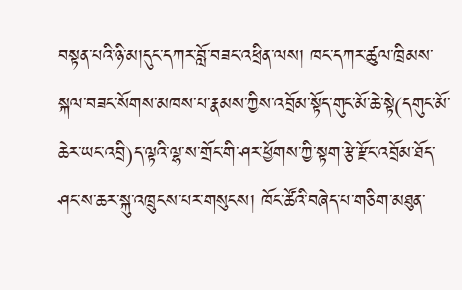བསྟན་པའི་ཉི་མ།དུང་དཀར་བློ་བཟང་འཕྲིན་ལས། ཁང་དཀར་ཚུལ་ཁྲིམས་སྐལ་བཟང་སོགས་མཁས་པ་རྣམས་ཀྱིས་འབྲོམ་སྟོད་གུང་མོ་ཆེ་སྟེ(དགུང་མོ་ཆེར་ཡང་འབྲི)ད་ལྟའི་ལྷ་ས་གྲོང་གི་ཤར་ཕྱོགས་ཀྱི་སྟག་རྩེ་རྫོང་འབྲོམ་ཐོད་ཤང་ས་ཆར་སྐུ་འཁྲུངས་པར་གསུངས། ཁོང་ཚོའི་བཞེད་པ་གཅིག་མཐུན་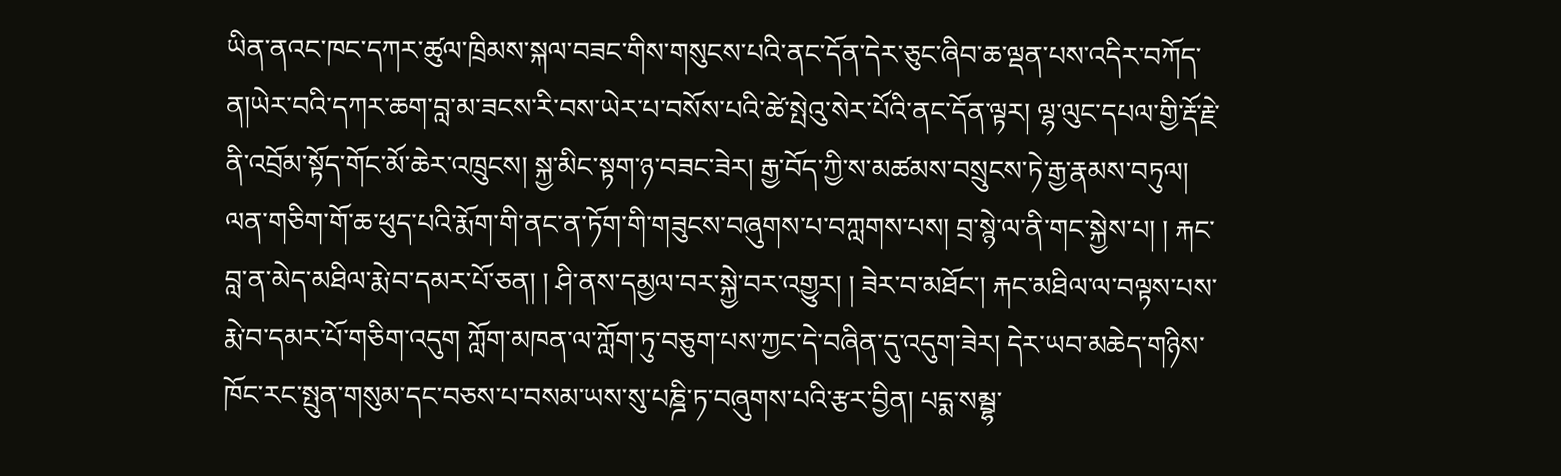ཡིན་ནའང་ཁང་དཀར་ཚུལ་ཁྲིམས་སྐལ་བཟང་གིས་གསུངས་པའི་ནང་དོན་དེར་ཅུང་ཞིབ་ཆ་ལྡན་པས་འདིར་བཀོད་ན།ཡེར་བའི་དཀར་ཆག་བླ་མ་ཟངས་རི་བས་ཡེར་པ་བསོས་པའི་ཚེ་སྤེའུ་སེར་པོའི་ནང་དོན་ལྟར། ལྷ་ལུང་དཔལ་གྱི་རྡོ་རྗེ་ནི་འབྲོམ་སྟོད་གོང་མོ་ཆེར་འཁྲུངས། སྐྱ་མིང་སྟག་ཉ་བཟང་ཟེར། རྒྱ་བོད་ཀྱི་ས་མཚམས་བསྲུངས་ཏེ་རྒྱ་རྣམས་བཏུལ། ལན་གཅིག་གོ་ཆ་ཕུད་པའི་རྨོག་གི་ནང་ན་ཏོག་གི་གཟུངས་བཞུགས་པ་བཀླགས་པས། བྲ་སྙེ་ལ་ནི་གང་སྐྱེས་པ། ། རྐང་བླ་ན་མེད་མཐིལ་རྨེ་བ་དམར་པོ་ཅན། ། ཤི་ནས་དམྱལ་བར་སྐྱེ་བར་འགྱུར། ། ཟེར་བ་མཐོང་། རྐང་མཐིལ་ལ་བལྟས་པས་རྨེ་བ་དམར་པོ་གཅིག་འདུག ཀློག་མཁན་ལ་ཀློག་ཏུ་བཅུག་པས་ཀྱང་དེ་བཞིན་དུ་འདུག་ཟེར། དེར་ཡབ་མཆེད་གཉིས་ཁོང་རང་སྤུན་གསུམ་དང་བཅས་པ་བསམ་ཡས་སུ་པཎྜི་ཏ་བཞུགས་པའི་རྩར་བྱིན། པདྨ་སམྦྷ་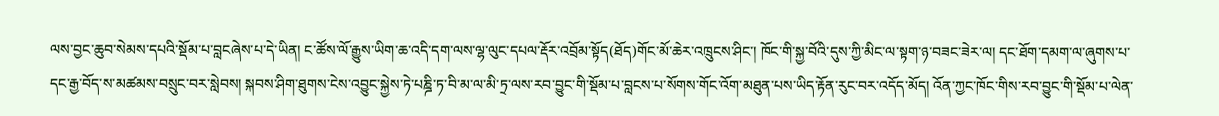ལས་བྱང་ཆུབ་སེམས་དཔའི་སྡོམ་པ་བླངཞེས་པ་དེ་ཡིན། ང་ཚོས་ལོ་རྒྱུས་ཡིག་ཆ་འདི་དག་ལས་ལྷ་ལུང་དཔལ་རྡོར་འབྲོམ་སྟོད(ཐོད)གོང་མོ་ཆེར་འཁྲུངས་ཤིང་། ཁོང་གི་སྐྱ་བོའི་དུས་ཀྱི་མིང་ལ་སྟག་ཉ་བཟང་ཟེར་ལ། དང་ཐོག་དམག་ལ་ཞུགས་པ་དང་རྒྱ་བོད་ས་མཚམས་བསྲུང་བར་སླེབས། སྐབས་ཤིག་ཐུགས་ངེས་འབྱུང་སྐྱེས་ཏེ་པཎྜི་ཏ་བི་མ་ལ་མི་ཏྲ་ལས་རབ་བྱུང་གི་སྡོམ་པ་བླངས་པ་སོགས་གོང་འོག་མཐུན་པས་ཡིད་རྟོན་རུང་བར་འདོད་མོད། འོན་ཀྱང་ཁོང་གིས་རབ་བྱུང་གི་སྡོམ་པ་ལེན་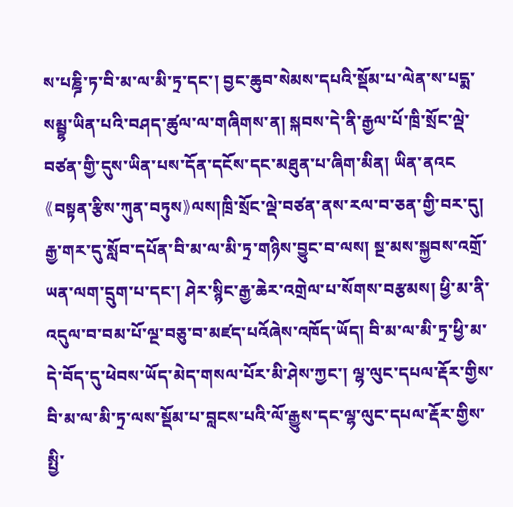ས་པཎྜི་ཏ་བི་མ་ལ་མི་ཏྲ་དང་། བྱང་ཆུབ་སེམས་དཔའི་སྡོམ་པ་ལེན་ས་པདྨ་སམྦྷ་ཡིན་པའི་བཤད་ཚུལ་ལ་གཞིགས་ན། སྐབས་དེ་ནི་རྒྱལ་པོ་ཁྲི་སྲོང་ལྡེ་བཙན་གྱི་དུས་ཡིན་པས་དོན་དངོས་དང་མཐུན་པ་ཞིག་མིན། ཡིན་ནའང《བསྟན་རྩིས་ཀུན་བཏུས》ལས།ཁྲི་སྲོང་ལྡེ་བཙན་ནས་རལ་བ་ཅན་གྱི་བར་དུ། རྒྱ་གར་དུ་སློབ་དཔོན་བི་མ་ལ་མི་ཏྲ་གཉིས་བྱུང་བ་ལས། སྔ་མས་སྐྱབས་འགྲོ་ཡན་ལག་དྲུག་པ་དང་། ཤེར་སྙིང་རྒྱ་ཆེར་འགྲེལ་པ་སོགས་བརྩམས། ཕྱི་མ་ནི་འདུལ་བ་བམ་པོ་ལྔ་བཅུ་བ་མཛད་པའོཞེས་འཁོད་ཡོད། བི་མ་ལ་མི་ཏྲ་ཕྱི་མ་དེ་བོད་དུ་ཕེབས་ཡོད་མེད་གསལ་པོར་མི་ཤེས་ཀྱང་། ལྷ་ལུང་དཔལ་རྡོར་གྱིས་བི་མ་ལ་མི་ཏྲ་ལས་སྡོམ་པ་བླངས་པའི་ལོ་རྒྱུས་དང་ལྷ་ལུང་དཔལ་རྡོར་གྱིས་སྤྱི་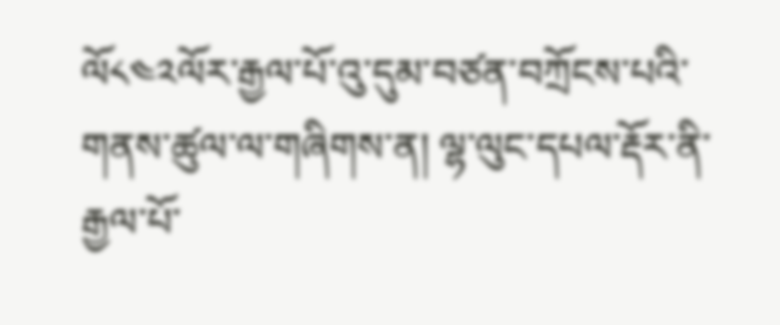ལོ༨༤༢ལོར་རྒྱལ་པོ་འུ་དུམ་བཙན་བཀྲོངས་པའི་གནས་ཚུལ་ལ་གཞིགས་ན། ལྷ་ལུང་དཔལ་རྡོར་ནི་རྒྱལ་པོ་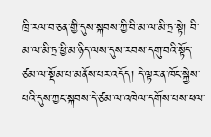ཁྲི་རལ་བ་ཅན་གྱི་དུས་སྐབས་ཀྱི་བི་མ་ལ་མི་ཏྲ་སྟེ། བི་མ་ལ་མི་ཏྲ་ཕྱི་མ་ཉིད་ལས་དུས་རབས་དགུ་བའི་སྟོད་ཙམ་ལ་སྡོམ་པ་མནོས་པར་འདོད། དེ་ལྟར་ན་ཁོང་སྐྱེས་པའི་དུས་ཀྱང་སྐབས་དེ་ཙམ་ལ་འཁེལ་དགོས་པས་ཕལ་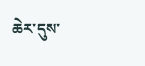ཆེར་དུས་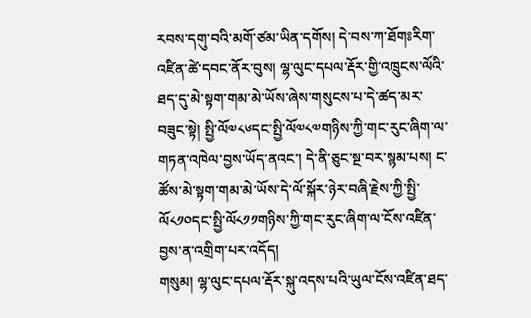རབས་དགུ་བའི་མགོ་ཙམ་ཡིན་དགོས། དེ་བས་ཀ་ཐོགཿརིག་འཛིན་ཚེ་དབང་ནོར་བུས། ལྷ་ལུང་དཔལ་རྡོར་གྱི་འཁྲུངས་ལོའི་ཐད་དུ་མེ་སྟག་གམ་མེ་ཡོས་ཞེས་གསུངས་པ་དེ་ཚད་མར་བཟུང་སྟེ། སྤྱི་ལོ༧༨༦དང་སྤྱི་ལོ༧༨༧གཉིས་ཀྱི་གང་རུང་ཞིག་ལ་གཏན་འཁེལ་བྱས་ཡོད་ནའང་། དེ་ནི་ཅུང་སྔ་བར་སྙམ་པས། ང་ཚོས་མེ་སྟག་གམ་མེ་ཡོས་དེ་ལོ་སྐོར་ཉེར་བཞི་རྗེས་ཀྱི་སྤྱི་ལོ༨༡༠དང་སྤྱི་ལོ༨༡༡གཉིས་ཀྱི་གང་རུང་ཞིག་ལ་ངོས་འཛིན་བྱས་ན་འགྲིག་པར་འདོད།
གསུམ། ལྷ་ལུང་དཔལ་རྡོར་སྐུ་འདས་པའི་ཡུལ་ངོས་འཛིན་ཐད་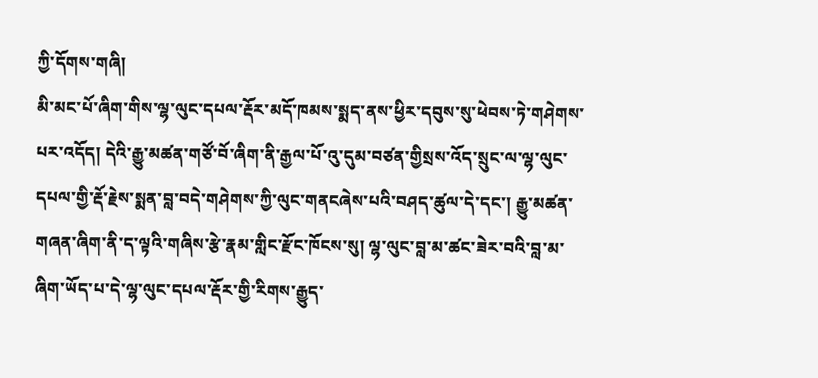ཀྱི་དོགས་གཞི།
མི་མང་པོ་ཞིག་གིས་ལྷ་ལུང་དཔལ་རྡོར་མདོ་ཁམས་སྨད་ནས་ཕྱིར་དབུས་སུ་ཕེབས་ཏེ་གཤེགས་པར་འདོད། དེའི་རྒྱུ་མཚན་གཙོ་བོ་ཞིག་ནི་རྒྱལ་པོ་འུ་དུམ་བཙན་གྱིསྲས་འོད་སྲུང་ལ་ལྷ་ལུང་དཔལ་གྱི་རྡོ་རྗེས་སྨན་བླ་བདེ་གཤེགས་ཀྱི་ལུང་གནངཞེས་པའི་བཤད་ཚུལ་དེ་དང་། རྒྱུ་མཚན་གཞན་ཞིག་ནི་ད་ལྟའི་གཞིས་རྩེ་རྣམ་གླིང་རྫོང་ཁོངས་སུ། ལྷ་ལུང་བླ་མ་ཚང་ཟེར་བའི་བླ་མ་ཞིག་ཡོད་པ་དེ་ལྷ་ལུང་དཔལ་རྡོར་གྱི་རིགས་རྒྱུད་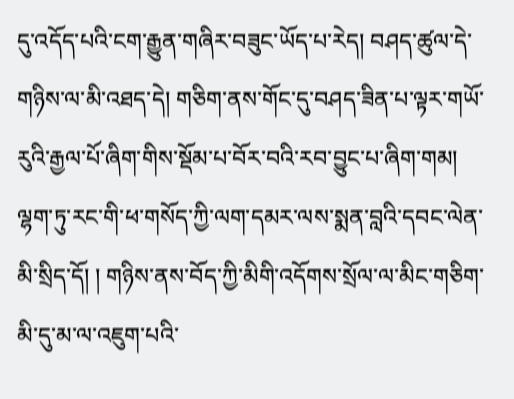དུ་འདོད་པའི་ངག་རྒྱུན་གཞིར་བཟུང་ཡོད་པ་རེད། བཤད་ཚུལ་དེ་གཉིས་ལ་མི་འཐད་དེ། གཅིག་ནས་གོང་དུ་བཤད་ཟིན་པ་ལྟར་གཡོ་རུའི་རྒྱལ་པོ་ཞིག་གིས་སྡོམ་པ་བོར་བའི་རབ་བྱུང་པ་ཞིག་གམ། ལྷག་ཏུ་རང་གི་ཕ་གསོད་ཀྱི་ལག་དམར་ལས་སྨན་བླའི་དབང་ལེན་མི་སྲིད་དོ། ། གཉིས་ནས་བོད་ཀྱི་མིགི་འདོགས་སྲོལ་ལ་མིང་གཅིག་མི་དུ་མ་ལ་འཇུག་པའི་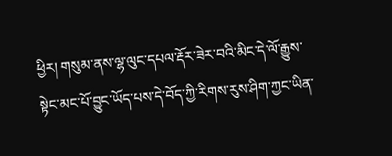ཕྱིར། གསུམ་ནས་ལྷ་ལུང་དཔལ་རྡོར་ཟེར་བའི་མིང་དེ་ལོ་རྒྱུས་སྟེང་མང་པོ་བྱུང་ཡོད་པས་དེ་བོད་ཀྱི་རིགས་རུས་ཤིག་ཀྱང་ཡིན་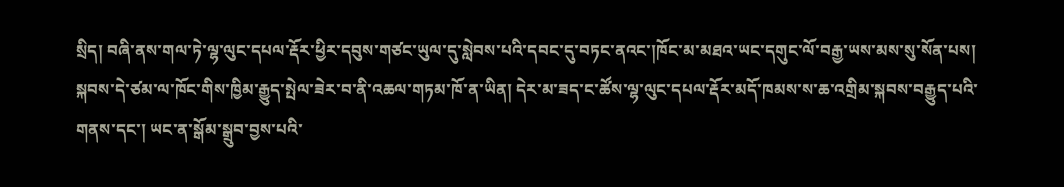སྲིད། བཞི་ནས་གལ་ཏེ་ལྷ་ལུང་དཔལ་རྡོར་ཕྱིར་དབུས་གཙང་ཡུལ་དུ་སླེབས་པའི་དབང་དུ་བཏང་ནའང་།ཁོང་མ་མཐའ་ཡང་དགུང་ལོ་བརྒྱ་ཡས་མས་སུ་སོན་པས། སྐབས་དེ་ཙམ་ལ་ཁོང་གིས་ཁྱིམ་རྒྱུད་སྤེལ་ཟེར་བ་ནི་འཆལ་གཏམ་ཁོ་ན་ཡིན། དེར་མ་ཟད་ང་ཚོས་ལྷ་ལུང་དཔལ་རྡོར་མདོ་ཁམས་ས་ཆ་འགྲིམ་སྐབས་བརྒྱུད་པའི་གནས་དང་། ཡང་ན་སྒོམ་སྒྲུབ་བྱས་པའི་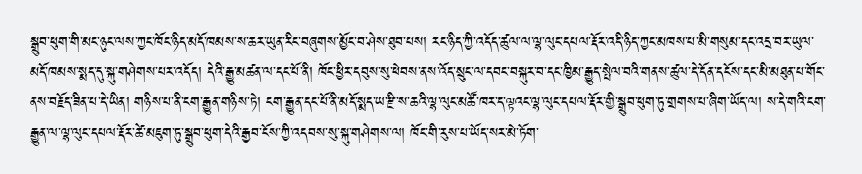སྒྲུབ་ཕུག་གི་མང་ཉུང་ལས་ཀྱང་ཁོང་ཉིད་མདོ་ཁམས་ས་ཆར་ཡུན་རིང་བཞུགས་མྱོང་བ་ཤེས་ཐུབ་པས། རང་ཉིད་ཀྱི་འདོད་ཚུལ་ལ་ལྷ་ལུང་དཔལ་རྡོར་འདི་ཉིད་ཀྱང་མཁས་པ་མི་གསུམ་དང་འདྲ་བར་ཡུལ་མདོ་ཁམས་སྨད་དུ་སྐུ་གཤེགས་པར་འདོད། དེའི་རྒྱུ་མཚན་ལ་དང་པོ་ནི། ཁོང་ཕྱིར་དབུས་སུ་ཕེབས་ནས་འོད་སྲུང་ལ་དབང་བསྐུར་བ་དང་ཁྱིམ་རྒྱུད་སྤེལ་བའི་གནས་ཚུལ་དེ་དོན་དངོས་དང་མི་མཐུན་པ་གོང་ནས་བརྗོད་ཟིན་པ་དེ་ཡིན། གཉིས་པ་ནི་ངག་རྒྱུན་གཉིས་ཏེ། ངག་རྒྱུན་དང་པོ་ནི་མདོ་སྨད་ཡ་རྫི་ས་ཆའི་ལྷ་ལུང་མཚོ་ཁར་ད་ལྟའང་ལྷ་ལུང་དཔལ་རྡོར་གྱི་སྒྲུབ་ཕུག་ཏུ་གྲགས་པ་ཞིག་ཡོད་ལ། ས་དེ་གའི་ངག་རྒྱུན་ལ་ལྷ་ལུང་དཔལ་རྡོར་ཚེ་མཇུག་ཏུ་སྒྲུབ་ཕུག་དེའི་རྒྱབ་ངོས་ཀྱི་འདབས་སུ་སྐུ་གཤེགས་ལ། ཁོང་གི་རུས་པ་ཡོད་སར་མེ་ཏོག་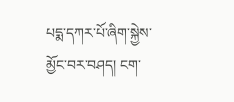པདྨ་དཀར་པོ་ཞིག་སྐྱེས་མྱོང་བར་བཤད། ངག་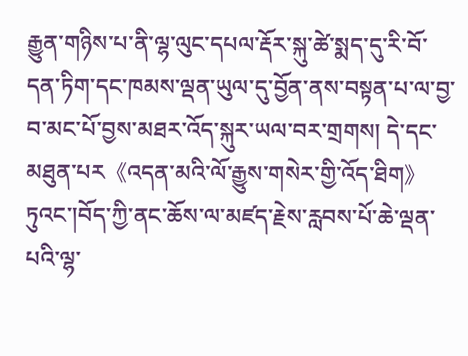རྒྱུན་གཉིས་པ་ནི་ལྷ་ལུང་དཔལ་རྡོར་སྐུ་ཚེ་སྨད་དུ་རི་བོ་དན་ཏིག་དང་ཁམས་ལྡན་ཡུལ་དུ་བྱོན་ནས་བསྟན་པ་ལ་བྱ་བ་མང་པོ་བྱས་མཐར་འོད་སྐུར་ཡལ་བར་གྲགས། དེ་དང་མཐུན་པར《འདན་མའི་ལོ་རྒྱུས་གསེར་གྱི་འོད་ཐིག》ཏུའང་།བོད་ཀྱི་ནང་ཆོས་ལ་མཛད་རྗེས་རླབས་པོ་ཆེ་ལྡན་པའི་ལྷ་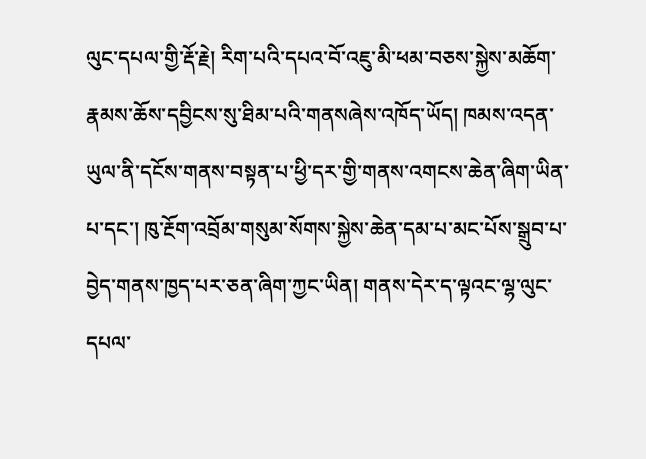ལུང་དཔལ་གྱི་རྡོ་རྗེ། རིག་པའི་དཔའ་བོ་འཇུ་མི་ཕམ་བཅས་སྐྱེས་མཆོག་རྣམས་ཆོས་དབྱིངས་སུ་ཐིམ་པའི་གནསཞེས་འཁོད་ཡོད། ཁམས་འདན་ཡུལ་ནི་དངོས་གནས་བསྟན་པ་ཕྱི་དར་གྱི་གནས་འགངས་ཆེན་ཞིག་ཡིན་པ་དང་། ཁུ་རྔོག་འབྲོམ་གསུམ་སོགས་སྐྱེས་ཆེན་དམ་པ་མང་པོས་སྒྲུབ་པ་བྱེད་གནས་ཁྱད་པར་ཅན་ཞིག་ཀྱང་ཡིན། གནས་དེར་ད་ལྟའང་ལྷ་ལུང་དཔལ་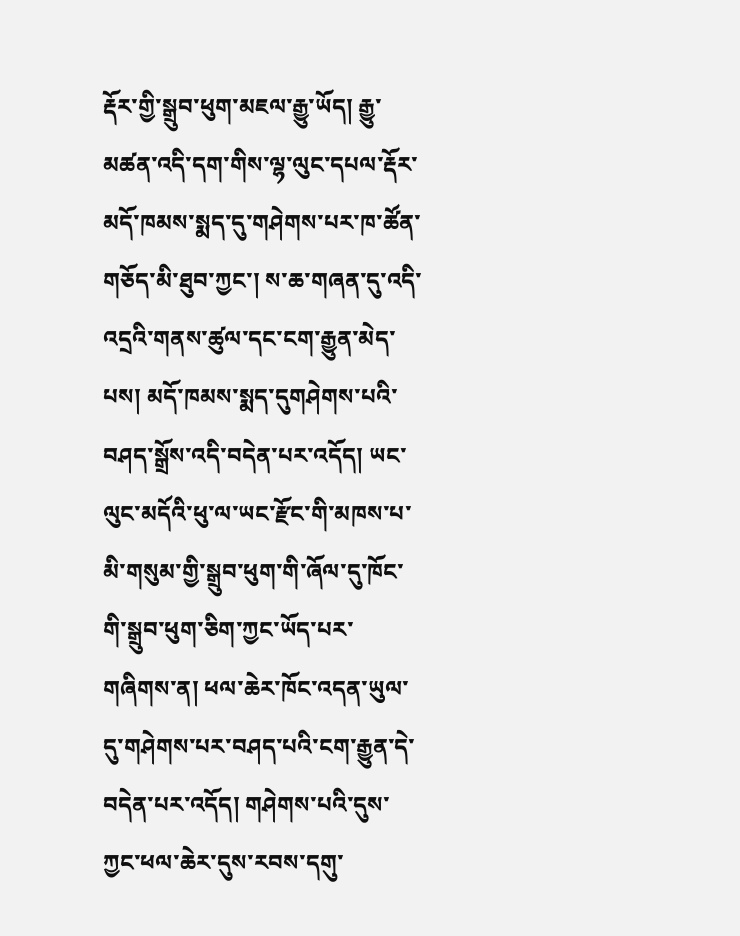རྡོར་གྱི་སྒྲུབ་ཕུག་མཇལ་རྒྱུ་ཡོད། རྒྱུ་མཚན་འདི་དག་གིས་ལྷ་ལུང་དཔལ་རྡོར་མདོ་ཁམས་སྨད་དུ་གཤེགས་པར་ཁ་ཚོན་གཅོད་མི་ཐུབ་ཀྱང་། ས་ཆ་གཞན་དུ་འདི་འདྲའི་གནས་ཚུལ་དང་ངག་རྒྱུན་མེད་པས། མདོ་ཁམས་སྨད་དུགཤེགས་པའི་བཤད་སྒྲོས་འདི་བདེན་པར་འདོད། ཡང་ལུང་མདོའི་ཕུ་ལ་ཡང་རྫོང་གི་མཁས་པ་མི་གསུམ་གྱི་སྒྲུབ་ཕུག་གི་ཞོལ་དུ་ཁོང་གི་སྒྲུབ་ཕུག་ཅིག་ཀྱང་ཡོད་པར་གཞིགས་ན། ཕལ་ཆེར་ཁོང་འདན་ཡུལ་དུ་གཤེགས་པར་བཤད་པའི་ངག་རྒྱུན་དེ་བདེན་པར་འདོད། གཤེགས་པའི་དུས་ཀྱང་ཕལ་ཆེར་དུས་རབས་དགུ་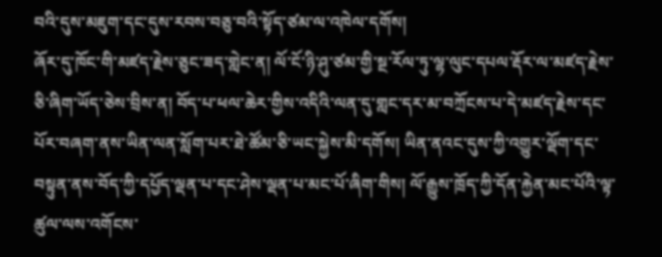བའི་དུས་མཇུག་དང་དུས་རབས་བཅུ་བའི་སྟོད་ཙམ་ལ་འཁེལ་དགོས།
ཞོར་དུ་ཁོང་གི་མཛད་རྗེས་ཅུང་ཟད་གླེང་ན། ལོ་ངོ་ཉི་ཤུ་ཙམ་གྱི་སྔ་རོལ་ཏུ་ལྷ་ལུང་དཔལ་རྡོར་ལ་མཛད་རྗེས་ཅི་ཞིག་ཡོད་ཅེས་བྲིས་ན། བོད་པ་ཕལ་ཆེར་གྱིས་འདིའི་ལན་དུ་གླང་དར་མ་བཀྲོངས་པ་དེ་མཛད་རྗེས་དང་པོར་བཞག་ནས་ཡིན་ལན་སློག་པར་ཐེ་ཚོམ་ཅི་ཡང་སྐྱེས་མི་དགོས། ཡིན་ནའང་དུས་ཀྱི་འགྱུར་ལྡོག་དང་བསྟུན་ནས་བོད་ཀྱི་དཔྱོད་ལྡན་པ་དང་ཤེས་ལྡན་པ་མང་པོ་ཞིག་གིས། ལོ་རྒྱུས་ཁྲོད་ཀྱི་དོན་རྐྱེན་མང་པོའི་ལྟ་ཚུལ་ལས་འགོངས་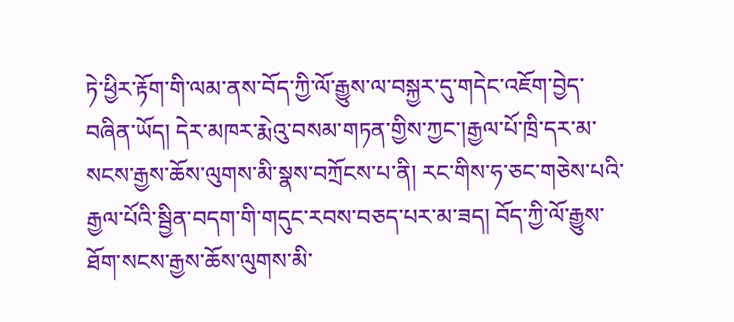ཏེ་ཕྱིར་རྟོག་གི་ལམ་ནས་བོད་ཀྱི་ལོ་རྒྱུས་ལ་བསྐྱར་དུ་གདེང་འཇོག་བྱེད་བཞིན་ཡོད། དེར་མཁར་རྨེའུ་བསམ་གཏན་གྱིས་ཀྱང་།རྒྱལ་པོ་ཁྲི་དར་མ་སངས་རྒྱས་ཆོས་ལུགས་མི་སྣས་བཀྲོངས་པ་ནི། རང་གིས་ཧ་ཅང་གཅེས་པའི་རྒྱལ་པོའི་སྦྱིན་བདག་གི་གདུང་རབས་བཅད་པར་མ་ཟད། བོད་ཀྱི་ལོ་རྒྱུས་ཐོག་སངས་རྒྱས་ཆོས་ལུགས་མི་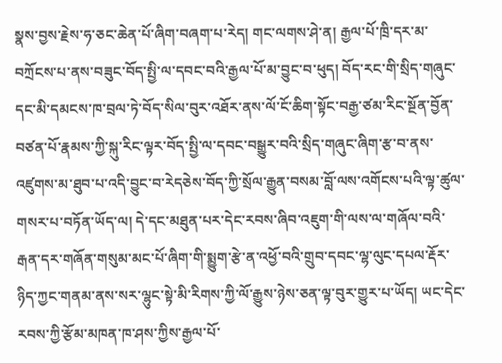སྣས་བྱས་རྗེས་ཧ་ཅང་ཆེན་པོ་ཞིག་བཞག་པ་རེད། གང་ལགས་ཤེ་ན། རྒྱལ་པོ་ཁྲི་དར་མ་བཀྲོངས་པ་ནས་བཟུང་བོད་སྤྱི་ལ་དབང་བའི་རྒྱལ་པོ་མ་བྱུང་བ་ཕུད། བོད་རང་གི་སྲིད་གཞུང་དང་མི་དམངས་ཁ་བྲལ་ཏེ་བོད་སིལ་བུར་འཐོར་ནས་ལོ་ངོ་ཆིག་སྟོང་བརྒྱ་ཙམ་རིང་སྔོན་བྱོན་བཙན་པོ་རྣམས་ཀྱི་སྐུ་རིང་ལྟར་བོད་སྤྱི་ལ་དབང་བསྒྱུར་བའི་སྲིད་གཞུང་ཞིག་རྩ་བ་ནས་འཛུགས་མ་ཐུབ་པ་འདི་བྱུང་བ་རེདཅེས་བོད་ཀྱི་སྲོལ་རྒྱུན་བསམ་བློ་ལས་འགོངས་པའི་ལྟ་ཚུལ་གསར་པ་བཏོན་ཡོད་ལ། དེ་དང་མཐུན་པར་དེང་རབས་ཞིབ་འཇུག་གི་ལས་ལ་གཞོལ་བའི་རྒན་དར་གཞོན་གསུམ་མང་པོ་ཞིག་གི་སྨྱུག་རྩེ་ན་འཕྱོ་བའི་གྲུབ་དབང་ལྷ་ལུང་དཔལ་རྡོར་ཉིད་ཀྱང་གནམ་ནས་སར་ལྷུང་སྟེ་མི་རིགས་ཀྱི་ལོ་རྒྱུས་ཉེས་ཅན་ལྟ་བུར་གྱུར་པ་ཡོད། ཡང་དེང་རབས་ཀྱི་རྩོམ་མཁན་ཁ་ཤས་ཀྱིས་རྒྱལ་པོ་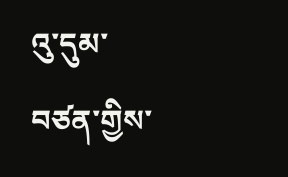འུ་དུམ་བཙན་གྱིས་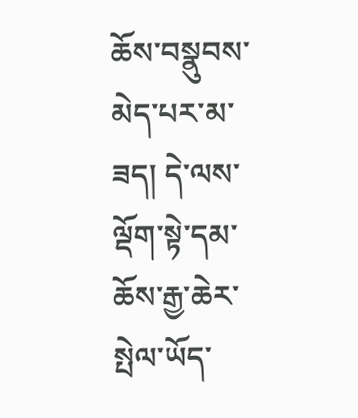ཆོས་བསྣུབས་མེད་པར་མ་ཟད། དེ་ལས་ལྡོག་སྟེ་དམ་ཆོས་རྒྱ་ཆེར་སྤེལ་ཡོད་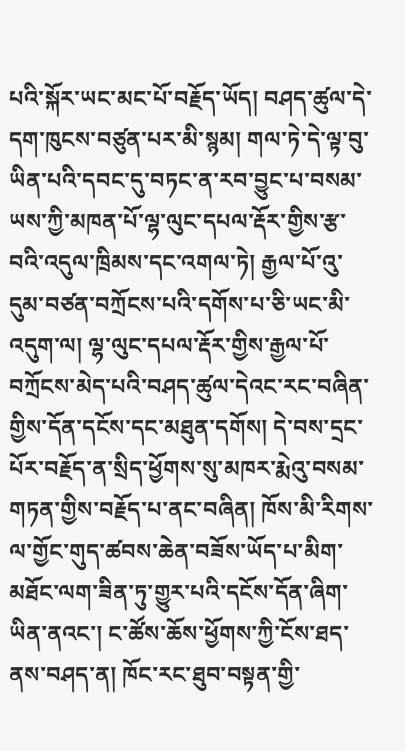པའི་སྐོར་ཡང་མང་པོ་བརྗོད་ཡོད། བཤད་ཚུལ་དེ་དག་ཁུངས་བཙུན་པར་མི་སྙམ། གལ་ཏེ་དེ་ལྟ་བུ་ཡིན་པའི་དབང་དུ་བཏང་ན་རབ་བྱུང་པ་བསམ་ཡས་ཀྱི་མཁན་པོ་ལྷ་ལུང་དཔལ་རྡོར་གྱིས་རྩ་བའི་འདུལ་ཁྲིམས་དང་འགལ་ཏེ། རྒྱལ་པོ་འུ་དུམ་བཙན་བཀྲོངས་པའི་དགོས་པ་ཅི་ཡང་མི་འདུག་ལ། ལྷ་ལུང་དཔལ་རྡོར་གྱིས་རྒྱལ་པོ་བཀྲོངས་མེད་པའི་བཤད་ཚུལ་དེའང་རང་བཞིན་གྱིས་དོན་དངོས་དང་མཐུན་དགོས། དེ་བས་དྲང་པོར་བརྗོད་ན་སྲིད་ཕྱོགས་སུ་མཁར་རྨེའུ་བསམ་གཏན་གྱིས་བརྗོད་པ་ནང་བཞིན། ཁོས་མི་རིགས་ལ་གྱོང་གུད་ཚབས་ཆེན་བཟོས་ཡོད་པ་མིག་མཐོང་ལག་ཟིན་ཏུ་གྱུར་པའི་དངོས་དོན་ཞིག་ཡིན་ནའང་། ང་ཚོས་ཆོས་ཕྱོགས་ཀྱི་ངོས་ཐད་ནས་བཤད་ན། ཁོང་རང་ཐུབ་བསྟན་གྱི་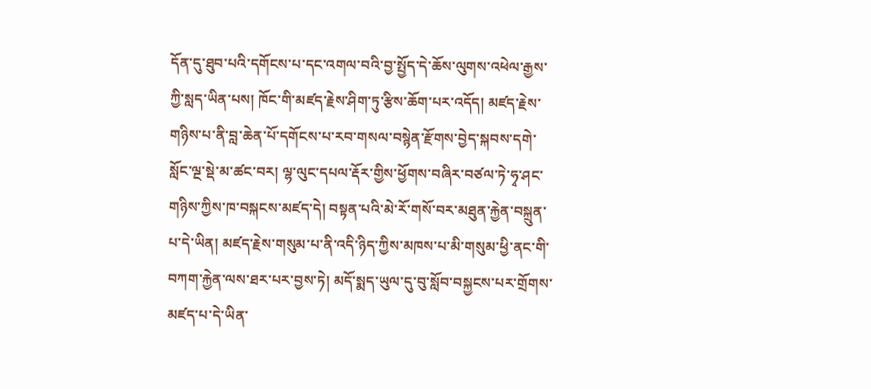དོན་དུ་ཐུབ་པའི་དགོངས་པ་དང་འགལ་བའི་བྱ་སྤྱོད་དེ་ཆོས་ལུགས་འཕེལ་རྒྱས་ཀྱི་སླད་ཡིན་པས། ཁོང་གི་མཛད་རྗེས་ཤིག་ཏུ་རྩིས་ཆོག་པར་འདོད། མཛད་རྗེས་གཉིས་པ་ནི་བླ་ཆེན་པོ་དགོངས་པ་རབ་གསལ་བསྙེན་རྫོགས་བྱེད་སྐབས་དགེ་སློང་ལྔ་སྡེ་མ་ཚང་བར། ལྷ་ལུང་དཔལ་རྡོར་གྱིས་ཕྱོགས་བཞིར་བཙལ་ཏེ་ཧྭ་ཤང་གཉིས་ཀྱིས་ཁ་བསྐངས་མཛད་དེ། བསྟན་པའི་མེ་རོ་གསོ་བར་མཐུན་རྐྱེན་བསྐྲུན་པ་དེ་ཡིན། མཛད་རྗེས་གསུམ་པ་ནི་འདི་ཉིད་ཀྱིས་མཁས་པ་མི་གསུམ་ཕྱི་ནང་གི་བཀག་རྐྱེན་ལས་ཐར་པར་བྱས་ཏེ། མདོ་སྨད་ཡུལ་དུ་བུ་སློབ་བསྐྱངས་པར་གྲོགས་མཛད་པ་དེ་ཡིན་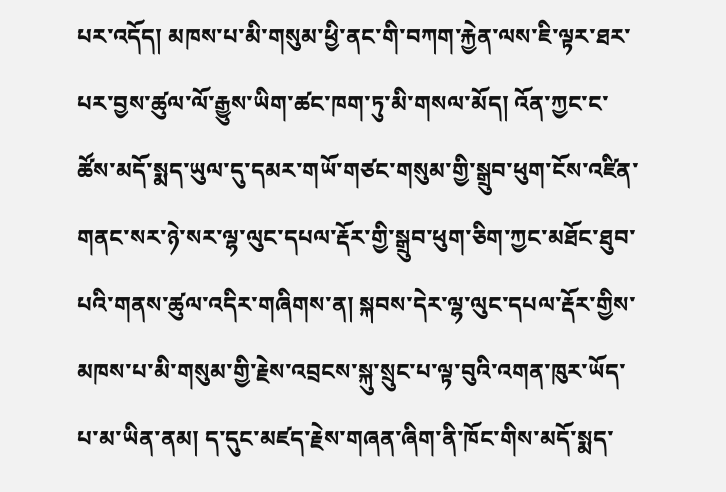པར་འདོད། མཁས་པ་མི་གསུམ་ཕྱི་ནང་གི་བཀག་རྐྱེན་ལས་ཇི་ལྟར་ཐར་པར་བྱས་ཚུལ་ལོ་རྒྱུས་ཡིག་ཚང་ཁག་ཏུ་མི་གསལ་མོད། འོན་ཀྱང་ང་ཚོས་མདོ་སྨད་ཡུལ་དུ་དམར་གཡོ་གཙང་གསུམ་གྱི་སྒྲུབ་ཕུག་ངོས་འཛིན་གནང་སར་ཉེ་སར་ལྷ་ལུང་དཔལ་རྡོར་གྱི་སྒྲུབ་ཕུག་ཅིག་ཀྱང་མཐོང་ཐུབ་པའི་གནས་ཚུལ་འདིར་གཞིགས་ན། སྐབས་དེར་ལྷ་ལུང་དཔལ་རྡོར་གྱིས་མཁས་པ་མི་གསུམ་གྱི་རྗེས་འབྲངས་སྐུ་སྲུང་པ་ལྟ་བུའི་འགན་ཁུར་ཡོད་པ་མ་ཡིན་ནམ། ད་དུང་མཛད་རྗེས་གཞན་ཞིག་ནི་ཁོང་གིས་མདོ་སྨད་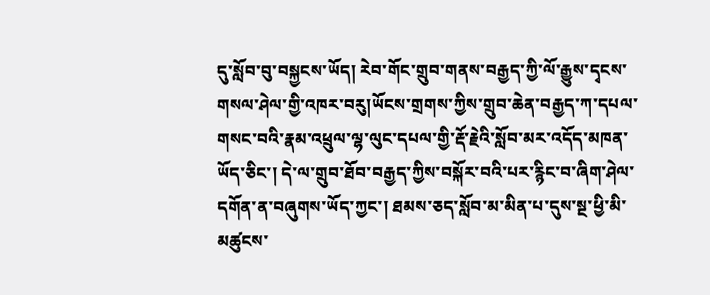དུ་སློབ་བུ་བསྐྱངས་ཡོད། རེབ་གོང་གྲུབ་གནས་བརྒྱད་ཀྱི་ལོ་རྒྱུས་དྭངས་གསལ་ཤེལ་གྱི་འཁར་བརུ།ཡོངས་གྲགས་ཀྱིས་གྲུབ་ཆེན་བརྒྱད་ཀ་དཔལ་གསང་བའི་རྣམ་འཕྲུལ་ལྷ་ལུང་དཔལ་གྱི་རྡོ་རྗེའི་སློབ་མར་འདོད་མཁན་ཡོད་ཅིང་། དེ་ལ་གྲུབ་ཐོབ་བརྒྱད་ཀྱིས་བསྐོར་བའི་པར་རྙིང་བ་ཞིག་ཤེལ་དགོན་ན་བཞུགས་ཡོད་ཀྱང་། ཐམས་ཅད་སློབ་མ་མིན་པ་དུས་སྔ་ཕྱི་མི་མཚུངས་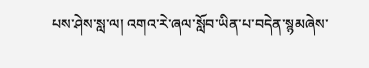པས་ཤེས་སླ་ལ། འགའ་རེ་ཞལ་སློབ་ཡིན་པ་བདེན་སྙམཞེས་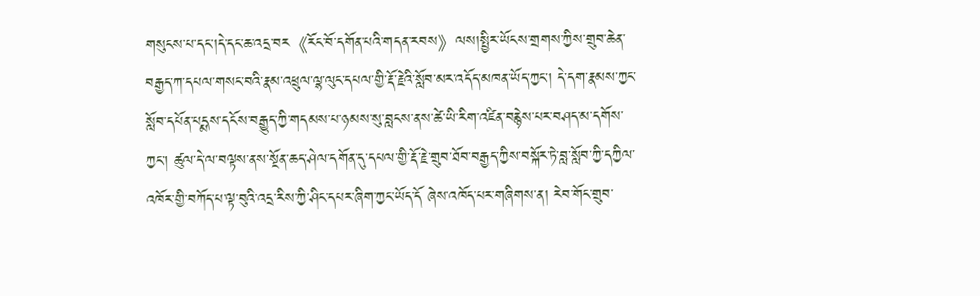གསུངས་པ་དང་།དེ་དང་ཆ་འདྲ་བར《རོང་བོ་དགོན་པའི་གདན་རབས》ལས།སྤྱིར་ཡོངས་གྲགས་ཀྱིས་གྲུབ་ཆེན་བརྒྱད་ཀ་དཔལ་གསང་བའི་རྣམ་འཕྲུལ་ལྷ་ལུང་དཔལ་གྱི་རྡོ་རྗེའི་སློབ་མར་འདོད་མཁན་ཡོད་ཀྱང་། དེ་དག་རྣམས་ཀྱང་སློབ་དཔོན་པདྨས་དངོས་བརྒྱུད་ཀྱི་གདམས་པ་ཉམས་སུ་བླངས་ནས་ཚེ་ཡི་རིག་འཛིན་བརྙེས་པར་བཤད་མ་དགོས་ཀྱང་། ཚུལ་དེ་ལ་བལྟས་ནས་སྔོན་ཆད་ཤེལ་དགོན་དུ་དཔལ་གྱི་རྡོ་རྗེ་གྲུབ་ཐོབ་བརྒྱད་ཀྱིས་བསྐོར་ཏེ་བླ་སློབ་ཀྱི་དཀྱིལ་འཁོར་གྱི་བཀོད་པ་ལྟ་བུའི་འདྲ་རིས་ཀྱི་ཤིང་དཔར་ཞིག་ཀྱང་ཡོད་དོ ཞེས་འཁོད་པར་གཞིགས་ན། རེབ་གོང་གྲུབ་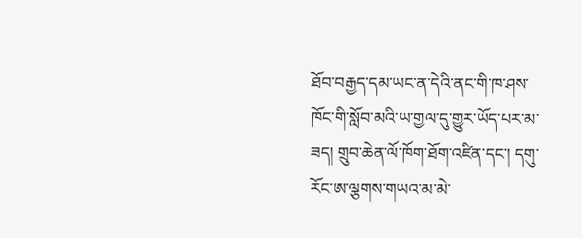ཐོབ་བརྒྱད་དམ་ཡང་ན་དེའི་ནང་གི་ཁ་ཤས་ཁོང་གི་སློབ་མའི་ཡ་གྱལ་དུ་གྱུར་ཡོད་པར་མ་ཟད། གྲུབ་ཆེན་ལོ་ཁོག་ཐོག་འཛིན་དང་། དགུ་རོང་ཨ་ལྕགས་གཡའ་མ་མེ་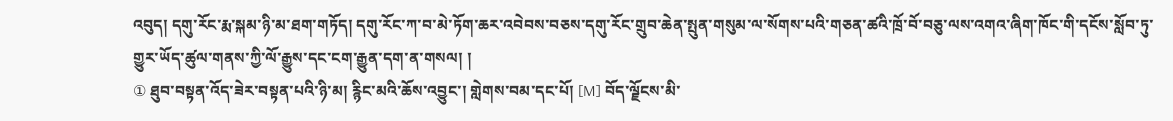འབུད། དགུ་རོང་རྨ་སྐམ་ཉི་མ་ཐག་གཏོད། དགུ་རོང་ཀ་བ་མེ་ཏོག་ཆར་འབེབས་བཅས་དགུ་རོང་གྲུབ་ཆེན་སྤུན་གསུམ་ལ་སོགས་པའི་གཅན་ཚའི་ཁྲོ་བོ་བཅུ་ལས་འགའ་ཞིག་ཁོང་གི་དངོས་སློབ་ཏུ་གྱུར་ཡོད་ཚུལ་གནས་ཀྱི་ལོ་རྒྱུས་དང་ངག་རྒྱུན་དག་ན་གསལ། །
① ཐུབ་བསྟན་འོད་ཟེར་བསྟན་པའི་ཉི་མ། རྙིང་མའི་ཆོས་འབྱུང་། གླེགས་བམ་དང་པོ། [M] བོད་ལྗོངས་མི་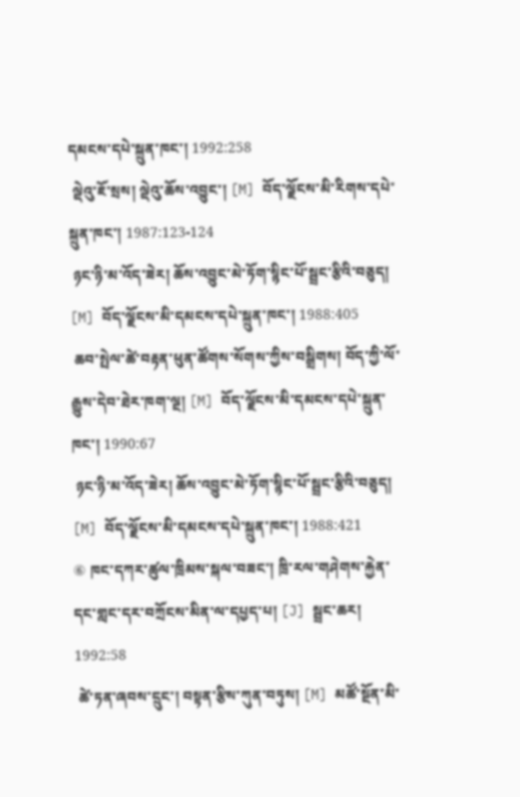དམངས་དཔེ་སྐྲུན་ཁང་། 1992:258
 ལྡེའུ་ཇོ་སྲས། ལྡེའུ་ཆོས་འབྱུང་། [M] བོད་ལྗོངས་མི་རིགས་དཔེ་སྐྲུན་ཁང་། 1987:123-124
 ཉང་ཉི་མ་འོད་ཟེར། ཆོས་འབྱུང་མེ་ཏོག་སྙིང་པོ་སྦྲང་རྩིའི་བཅུད། [M] བོད་ལྗོངས་མི་དམངས་དཔེ་སྐྲུན་ཁང་། 1988:405
 ཆབ་སྤེལ་ཚེ་བརྟན་ཕུན་ཚོགས་སོགས་ཀྱིས་བསྒྲིགས། བོད་ཀྱི་ལོ་རྒྱུས་དེབ་ཐེར་ཁག་ལྔ། [M] བོད་ལྗོངས་མི་དམངས་དཔེ་སྐྲུན་ཁང་། 1990:67
 ཉང་ཉི་མ་འོད་ཟེར། ཆོས་འབྱུང་མེ་ཏོག་སྙིང་པོ་སྦྲང་རྩིའི་བཅུད། [M] བོད་ལྗོངས་མི་དམངས་དཔེ་སྐྲུན་ཁང་། 1988:421
⑥ ཁང་དཀར་ཚུལ་ཁྲིམས་སྐལ་བཟང་། ཁྲི་རལ་གཤེགས་རྐྱེན་དང་གླང་དར་བཀྲོངས་མིན་ལ་དཔྱད་པ། [J] སྦྲང་ཆར། 1992:58
 ཚེ་ཏན་ཞབས་དྲུང་། བསྟན་རྩིས་ཀུན་བཏུས། [M] མཚོ་སྔོན་མི་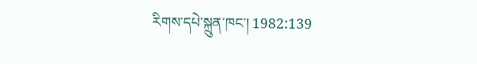རིགས་དཔེ་སྐྲུན་ཁང་། 1982:139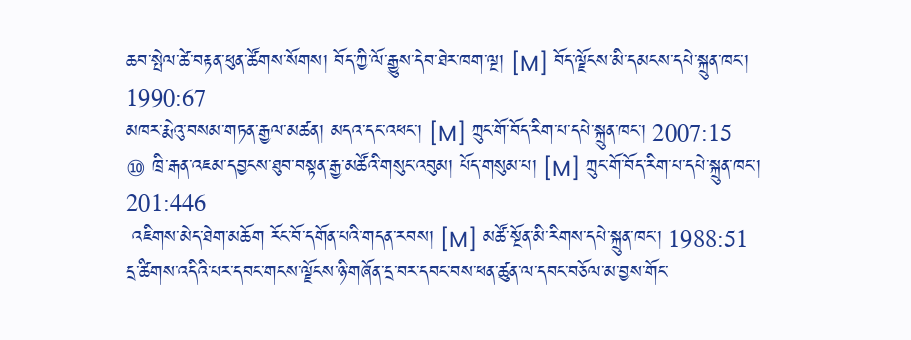ཆབ་སྤེལ་ཚེ་བརྟན་ཕུན་ཚོགས་སོགས། བོད་ཀྱི་ལོ་རྒྱུས་དེབ་ཐེར་ཁག་ལྔ། [M] བོད་ལྗོངས་མི་དམངས་དཔེ་སྐྲུན་ཁང་། 1990:67
མཁར་རྨེའུ་བསམ་གཏན་རྒྱལ་མཚན། མདའ་དང་འཕང་། [M] ཀྲུང་གོ་བོད་རིག་པ་དཔེ་སྐྲུན་ཁང་། 2007:15
⑩ ཁྲི་རྒན་འཇམ་དབྱངས་ཐུབ་བསྟན་རྒྱ་མཚོའི་གསུང་འབུམ། པོད་གསུམ་པ། [M] ཀྲུང་གོ་བོད་རིག་པ་དཔེ་སྐྲུན་ཁང་། 201:446
 འཇིགས་མེད་ཐེག་མཆོག རོང་བོ་དགོན་པའི་གདན་རབས། [M] མཚོ་སྔོན་མི་རིགས་དཔེ་སྐྲུན་ཁང་། 1988:51
དྲ་ཚིགས་འདིའི་པར་དབང་གངས་ལྗོངས་ཉི་གཞོན་དྲ་བར་དབང་བས་ཕན་ཚུན་ལ་དབང་བཅོལ་མ་བྱས་གོང་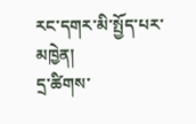རང་དགར་མི་སྤྱོད་པར་མཁྱེན།
དྲ་ཚིགས་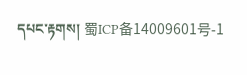དཔང་རྟགས། 蜀ICP备14009601号-1